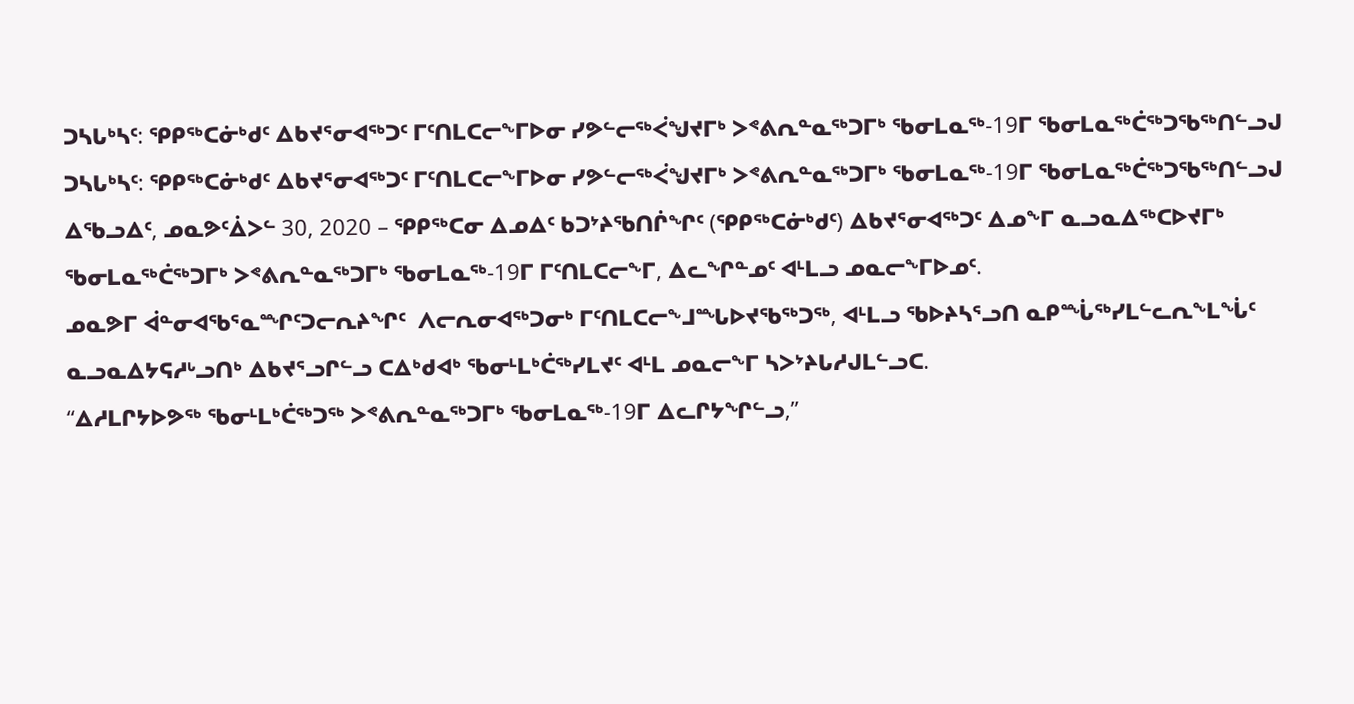ᑐᓴᒐᒃᓴᑦ: ᕿᑭᖅᑕᓃᒃᑯᑦ ᐃᑲᔪᕐᓂᐊᖅᑐᑦ ᒥᑦᑎᒪᑕᓕᖕᒥᐅᓂ ᓯᕗᓪᓕᖅᐹᖑᔪᒥᒃ ᐳᕝᕕᕆᓐᓇᖅᑐᒥᒃ ᖃᓂᒪᓇᖅ-19ᒥ ᖃᓂᒪᓇᖅᑖᖅᑐᖃᖅᑎᓪᓗᒍ
ᑐᓴᒐᒃᓴᑦ: ᕿᑭᖅᑕᓃᒃᑯᑦ ᐃᑲᔪᕐᓂᐊᖅᑐᑦ ᒥᑦᑎᒪᑕᓕᖕᒥᐅᓂ ᓯᕗᓪᓕᖅᐹᖑᔪᒥᒃ ᐳᕝᕕᕆᓐᓇᖅᑐᒥᒃ ᖃᓂᒪᓇᖅ-19ᒥ ᖃᓂᒪᓇᖅᑖᖅᑐᖃᖅᑎᓪᓗᒍ
ᐃᖃᓗᐃᑦ, ᓄᓇᕗᑦᐄᐳᓪ 30, 2020 – ᕿᑭᖅᑕᓂ ᐃᓄᐃᑦ ᑲᑐᔾᔨᖃᑎᒌᖏᑦ (ᕿᑭᖅᑕᓃᒃᑯᑦ) ᐃᑲᔪᕐᓂᐊᖅᑐᑦ ᐃᓄᖕᒥ ᓇᓗᓇᐃᖅᑕᐅᔪᒥᒃ ᖃᓂᒪᓇᖅᑖᖅᑐᒥᒃ ᐳᕝᕕᕆᓐᓇᖅᑐᒥᒃ ᖃᓂᒪᓇᖅ-19ᒥ ᒥᑦᑎᒪᑕᓕᖕᒥ, ᐃᓚᖏᓐᓄᑦ ᐊᒻᒪᓗ ᓄᓇᓕᖕᒥᐅᓄᑦ.
ᓄᓇᕗᒥ ᐋᓐᓂᐊᖃᕐᓇᙱᑦᑐᓕᕆᔨᖏᑦ  ᐱᓕᕆᓂᐊᖅᑐᓂᒃ ᒥᑦᑎᒪᑕᓕᖕᒧᙵᐅᔪᖃᖅᑐᖅ, ᐊᒻᒪᓗ ᖃᐅᔨᓴᕐᓗᑎ ᓇᑭᙶᖅᓯᒪᓪᓚᕆᖕᒪᖔᑦ ᓇᓗᓇᐃᔭᕋᓱᒡᓗᑎᒃ ᐃᑲᔪᕐᓗᒋᓪᓗ ᑕᐃᒃᑯᐊᒃ ᖃᓂᒻᒪᒃᑖᖅᓯᒪᔪᑦ ᐊᒻᒪ ᓄᓇᓕᖕᒥ ᓴᐳᔾᔨᒐᓱᒍᒪᓪᓗᑕ.
“ᐃᓱᒪᒋᔭᐅᕗᖅ ᖃᓂᒻᒪᒃᑖᖅᑐᖅ ᐳᕝᕕᕆᓐᓇᖅᑐᒥᒃ ᖃᓂᒪᓇᖅ-19ᒥ ᐃᓚᒋᔭᖏᓪᓗ,”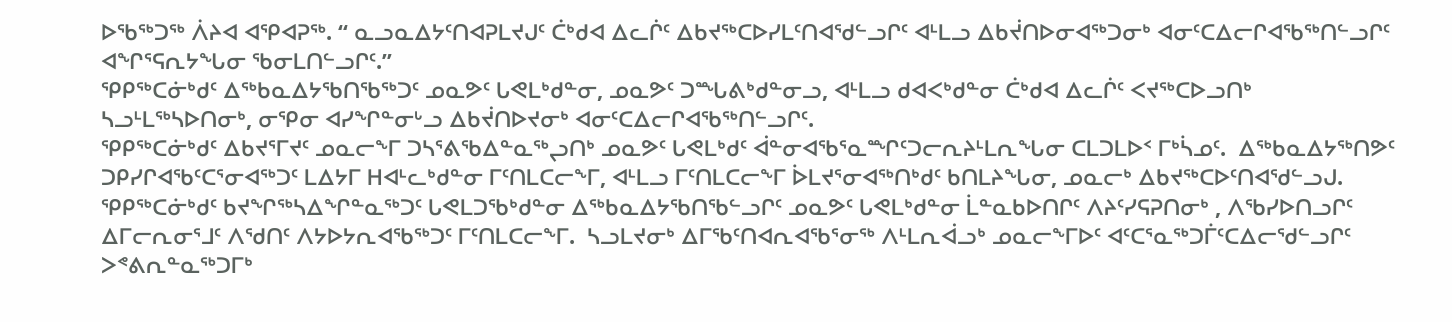ᐅᖃᖅᑐᖅ ᐲᔨᐊ ᐊᕿᐊᕈᖅ. “ ᓇᓗᓇᐃᔭᑦᑎᐊᕈᒪᔪᒍᑦ ᑖᒃᑯᐊ ᐃᓚᒌᑦ ᐃᑲᔪᖅᑕᐅᓯᒪᑦᑎᐊᖁᓪᓗᒋᑦ ᐊᒻᒪᓗ ᐃᑲᔫᑎᐅᓂᐊᖅᑐᓂᒃ ᐊᓂᑦᑕᐃᓕᒋᐊᖃᖅᑎᓪᓗᒋᑦ ᐊᖏᕐᕋᕆᔭᖓᓂ ᖃᓂᒪᑎᓪᓗᒋᑦ.”
ᕿᑭᖅᑕᓃᒃᑯᑦ ᐃᖅᑲᓇᐃᔭᖃᑎᖃᖅᑐᑦ ᓄᓇᕗᑦ ᒐᕙᒪᒃᑯᓐᓂ, ᓄᓇᕗᑦ ᑐᙵᕕᒃᑯᓐᓂᓗ, ᐊᒻᒪᓗ ᑯᐊᐸᒃᑯᓐᓂ ᑖᒃᑯᐊ ᐃᓚᒌᑦ ᐸᔪᖅᑕᐅᓗᑎᒃ ᓴᓗᒻᒪᖅᓴᐅᑎᓂᒃ, ᓂᕿᓂ ᐊᓯᖏᓐᓂᒡᓗ ᐃᑲᔫᑎᐅᔪᓂᒃ ᐊᓂᑦᑕᐃᓕᒋᐊᖃᖅᑎᓪᓗᒋᑦ.
ᕿᑭᖅᑕᓃᒃᑯᑦ ᐃᑲᔪᕐᒥᔪᑦ ᓄᓇᓕᖕᒥ ᑐᓴᕐᕕᖃᐃᓐᓇᖅᖢᑎᒃ ᓄᓇᕗᑦ ᒐᕙᒪᒃᑯᑦ ᐋᓐᓂᐊᖃᕐᓇᙱᑦᑐᓕᕆᔨᒻᒪᕆᖓᓂ ᑕᒪᑐᒪᐅᑉ ᒥᒃᓵᓄᑦ.  ᐃᖅᑲᓇᐃᔭᖅᑎᕗᑦ ᑐᑭᓯᒋᐊᖃᑦᑕᕐᓂᐊᖅᑐᑦ ᒪᐃᔭᒥ ᕼᐊᒻᓚᒃᑯᓐᓂ ᒥᑦᑎᒪᑕᓕᖕᒥ, ᐊᒻᒪᓗ ᒥᑦᑎᒪᑕᓕᖕᒥ ᐆᒪᔪᕐᓂᐊᖅᑎᒃᑯᑦ ᑲᑎᒪᔨᖓᓂ, ᓄᓇᓕᒃ ᐃᑲᔪᖅᑕᐅᑦᑎᐊᖁᓪᓗᒍ.
ᕿᑭᖅᑕᓃᒃᑯᑦ ᑲᔪᖏᖅᓴᐃᖏᓐᓇᖅᑐᑦ ᒐᕙᒪᑐᖃᒃᑯᓐᓂ ᐃᖅᑲᓇᐃᔭᖃᑎᖃᓪᓗᒋᑦ ᓄᓇᕗᑦ ᒐᕙᒪᒃᑯᓐᓂ ᒫᓐᓇᑲᐅᑎᒋᑦ ᐱᔨᑦᓯᕋᕈᑎᓂᒃ , ᐱᖃᓯᐅᑎᓗᒋᑦ ᐃᒥᓕᕆᓂᕐᒧᑦ ᐱᖁᑎᑦ ᐱᔭᐅᔭᕆᐊᖃᖅᑐᑦ ᒥᑦᑎᒪᑕᓕᖕᒥ.  ᓴᓗᒪᔪᓂᒃ ᐃᒥᖃᑦᑎᐊᕆᐊᖃᕐᓂᖅ ᐱᒻᒪᕆᐋᓗᒃ ᓄᓇᓕᖕᒥᐅᑦ ᐊᑦᑕᕐᓇᖅᑐᒦᑦᑕᐃᓕᖁᓪᓗᒋᑦ ᐳᕝᕕᕆᓐᓇᖅᑐᒥᒃ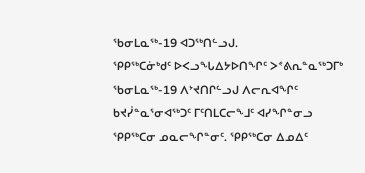ᖃᓂᒪᓇᖅ-19 ᐊᑐᖅᑎᓪᓗᒍ.
ᕿᑭᖅᑕᓃᒃᑯᑦ ᐅᐸᓗᖓᐃᔭᐅᑎᖏᑦ ᐳᕝᕕᕆᓐᓇᖅᑐᒥᒃ ᖃᓂᒪᓇᖅ-19 ᐱᔾᔪᑎᒋᓪᓗᒍ ᐱᓕᕆᐊᖏᑦ ᑲᔪᓰᓐᓇᕐᓂᐊᖅᑐᑦ ᒥᑦᑎᒪᑕᓕᖕᒧᑦ ᐊᓯᖏᓐᓂᓗ ᕿᑭᖅᑕᓂ ᓄᓇᓕᖏᓐᓂᑦ. ᕿᑭᖅᑕᓂ ᐃᓄᐃᑦ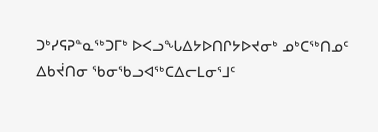ᑐᒃᓯᕋᕈᓐᓇᖅᑐᒥᒃ ᐅᐸᓗᖓᐃᔭᐅᑎᒋᔭᐅᔪᓂᒃ ᓄᒃᑕᖅᑎᓄᑦ ᐃᑲᔫᑎᓂ ᖃᓂᖃᓗᐊᖅᑕᐃᓕᒪᓂᕐᒧᑦ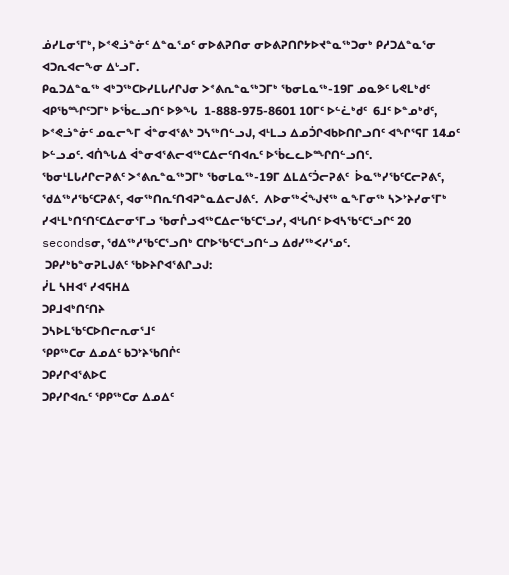ᓅᓯᒪᓂᕐᒥᒃ, ᐅᕝᕙᓘᓐᓃᑦ ᐃᓐᓇᕐᓄᑦ ᓂᐅᕕᕈᑎᓂ ᓂᐅᕕᕈᑎᒋᔭᐅᔪᓐᓇᖅᑐᓂᒃ ᑭᓱᑐᐃᓐᓇᕐᓂ ᐊᑐᕆᐊᓕᖕᓂ ᐃᒡᓗᒥ.
ᑭᓇᑐᐃᓐᓇᖅ ᐊᒃᑐᖅᑕᐅᓯᒪᒐᓱᒋᒍᓂ ᐳᕝᕕᕆᓐᓇᖅᑐᒥᒃ ᖃᓂᒪᓇᖅ-19ᒥ ᓄᓇᕗᑦ ᒐᕙᒪᒃᑯᑦ ᐊᑭᖃᙱᑦᑐᒥᒃ ᐅᖄᓚᓗᑎᑦ ᐅᕗᖓ  1-888-975-8601 10ᒥᑦ ᐅᓪᓛᒃᑯᑦ  6ᒧᑦ ᐅᓐᓄᒃᑯᑦ, ᐅᕝᕙᓘᓐᓃᑦ ᓄᓇᓕᖕᒥ ᐋᓐᓂᐊᕐᕕᒃ ᑐᓴᖅᑎᓪᓗᒍ, ᐊᒻᒪᓗ ᐃᓄᑑᒋᐊᑲᐅᑎᒋᓗᑎᑦ ᐊᖏᕐᕋᒥ 14ᓄᑦ ᐅᓪᓗᓄᑦ. ᐊᑏᖓᐃ ᐋᓐᓂᐊᕐᕕᓕᐊᖅᑕᐃᓕᑦᑎᐊᕆᑦ ᐅᖄᓚᓚᐅᙱᑎᓪᓗᑎᑦ.
ᖃᓂᒻᒪᒐᓱᒋᓕᕈᕕᑦ ᐳᕝᕕᕆᓐᓇᖅᑐᒥᒃ ᖃᓂᒪᓇᖅ-19ᒥ ᐃᒪᐃᑦᑑᓕᕈᕕᑦ  ᐆᓇᖅᓯᖃᑦᑕᓕᕈᕕᑦ, ᖁᐃᖅᓱᖃᑦᑕᕈᕕᑦ, ᐊᓂᖅᑎᕆᑦᑎᐊᕈᓐᓇᐃᓕᒍᕕᑦ.  ᐱᐅᓂᖅᐹᖑᔪᖅ ᓇᖕᒥᓂᖅ ᓴᐳᔾᔨᓯᓂᕐᒥᒃ ᓯᐊᒻᒪᒃᑎᑦᑎᑦᑕᐃᓕᓂᕐᒥᓗ ᖃᓂᒌᓗᐊᖅᑕᐃᓕᖃᑦᑕᕐᓗᓯ, ᐊᒡᒐᑎᑦ ᐅᐊᓴᖃᑦᑕᕐᓗᒋᑦ 20 secondsᓂ, ᖁᐃᖅᓱᖃᑦᑕᕐᓗᑎᒃ ᑕᒋᐅᖃᑦᑕᕐᓗᑎᓪᓗ ᐃᑯᓯᖅᐸᓯᕐᓄᑦ.
 ᑐᑭᓯᒃᑲᓐᓂᕈᒪᒍᕕᑦ ᖃᐅᔨᒋᐊᕐᕕᒋᓗᒍ:
ᓰᒪ ᓴᕼᐊᕐ ᓯᐊᕋᕼᐃ
ᑐᑭᒧᐊᒃᑎᑦᑎᔨ
ᑐᓴᐅᒪᖃᑦᑕᐅᑎᓕᕆᓂᕐᒧᑦ
ᕿᑭᖅᑕᓂ ᐃᓄᐃᑦ ᑲᑐᔾᔨᖃᑎᒌᑦ
ᑐᑭᓯᒋᐊᕐᕕᐅᑕ
ᑐᑭᓯᒋᐊᕆᑦ ᕿᑭᖅᑕᓂ ᐃᓄᐃᑦ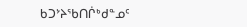ᑲᑐᔾᔨᖃᑎᒌᒃᑯᓐᓄᑦ